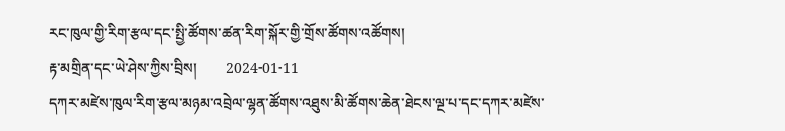རང་ཁུལ་གྱི་རིག་རྩལ་དང་སྤྱི་ཚོགས་ཚན་རིག་སྐོར་གྱི་གྲོས་ཚོགས་འཚོགས།
རྟ་མགྲིན་དང་ཡེ་ཤེས་ཀྱིས་བྲིས།        2024-01-11
དཀར་མཛེས་ཁུལ་རིག་རྩལ་མཉམ་འབྲེལ་ལྷན་ཚོགས་འཐུས་མི་ཚོགས་ཆེན་ཐེངས་ལྔ་པ་དང་དཀར་མཛེས་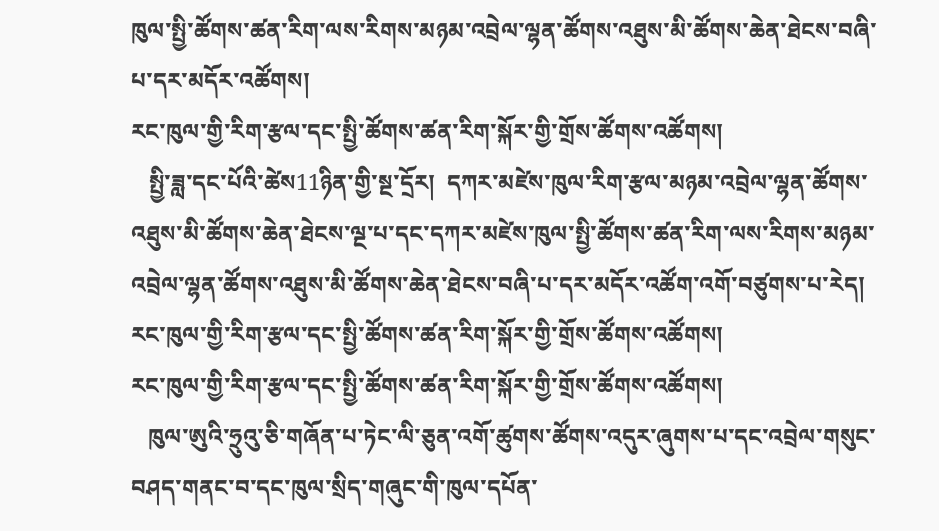ཁུལ་སྤྱི་ཚོགས་ཚན་རིག་ལས་རིགས་མཉམ་འབྲེལ་ལྷན་ཚོགས་འཐུས་མི་ཚོགས་ཆེན་ཐེངས་བཞི་པ་དར་མདོར་འཚོགས།
རང་ཁུལ་གྱི་རིག་རྩལ་དང་སྤྱི་ཚོགས་ཚན་རིག་སྐོར་གྱི་གྲོས་ཚོགས་འཚོགས།
   སྤྱི་ཟླ་དང་པོའི་ཚེས11ཉིན་གྱི་སྔ་དྲོར།  དཀར་མཛེས་ཁུལ་རིག་རྩལ་མཉམ་འབྲེལ་ལྷན་ཚོགས་འཐུས་མི་ཚོགས་ཆེན་ཐེངས་ལྔ་པ་དང་དཀར་མཛེས་ཁུལ་སྤྱི་ཚོགས་ཚན་རིག་ལས་རིགས་མཉམ་འབྲེལ་ལྷན་ཚོགས་འཐུས་མི་ཚོགས་ཆེན་ཐེངས་བཞི་པ་དར་མདོར་འཚོག་འགོ་བཙུགས་པ་རེད།
རང་ཁུལ་གྱི་རིག་རྩལ་དང་སྤྱི་ཚོགས་ཚན་རིག་སྐོར་གྱི་གྲོས་ཚོགས་འཚོགས།
རང་ཁུལ་གྱི་རིག་རྩལ་དང་སྤྱི་ཚོགས་ཚན་རིག་སྐོར་གྱི་གྲོས་ཚོགས་འཚོགས།
   ཁུལ་ཨུའི་ཧྲུའུ་ཅི་གཞོན་པ་ཏེང་ལི་ཅུན་འགོ་ཚུགས་ཚོགས་འདུར་ཞུགས་པ་དང་འབྲེལ་གསུང་བཤད་གནང་བ་དང་ཁུལ་སྲིད་གཞུང་གི་ཁུལ་དཔོན་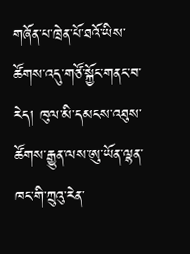གཞོན་པ་ཁྲེན་པོ་ཐའོ་ཡིས་ཚོགས་འདུ་གཙོ་སྐྱོང་གནང་བ་རེད། ཁུལ་མི་དམངས་འཐུས་ཚོགས་རྒྱུན་ལས་ཨུ་ཡོན་ལྷན་ཁང་གི་ཀྲུའུ་རེན་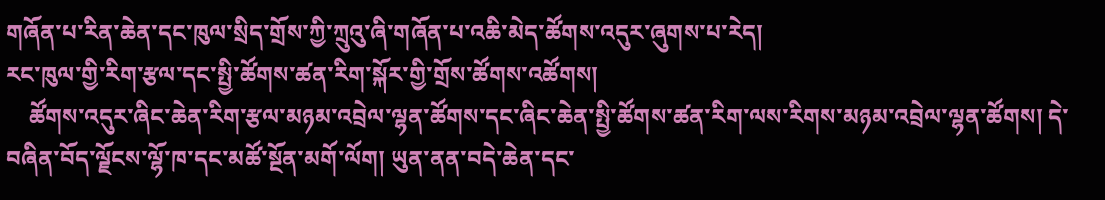གཞོན་པ་རིན་ཆེན་དང་ཁུལ་སྲིད་གྲོས་ཀྱི་ཀྲུའུ་ཞི་གཞོན་པ་འཆི་མེད་ཚོགས་འདུར་ཞུགས་པ་རེད།
རང་ཁུལ་གྱི་རིག་རྩལ་དང་སྤྱི་ཚོགས་ཚན་རིག་སྐོར་གྱི་གྲོས་ཚོགས་འཚོགས།
    ཚོགས་འདུར་ཞིང་ཆེན་རིག་རྩལ་མཉམ་འབྲེལ་ལྷན་ཚོགས་དང་ཞིང་ཆེན་སྤྱི་ཚོགས་ཚན་རིག་ལས་རིགས་མཉམ་འབྲེལ་ལྷན་ཚོགས། དེ་བཞིན་བོད་ལྗོངས་ལྷོ་ཁ་དང་མཚོ་སྔོན་མགོ་ལོག། ཡུན་ནན་བདེ་ཆེན་དང་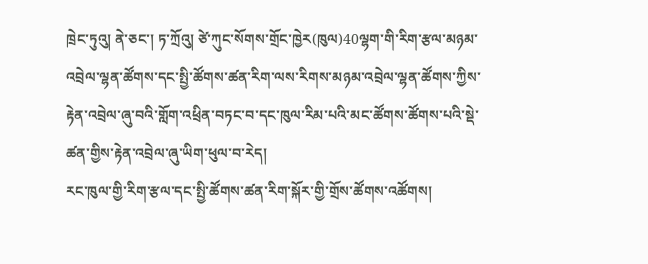ཁྲེང་ཏུའུ། ནེ་ཅང་། ཏ་ཀྲོའུ། ཙེ་ཀུང་སོགས་གྲོང་ཁྱེར(ཁུལ)40ལྷག་གི་རིག་རྩལ་མཉམ་འབྲེལ་ལྷན་ཚོགས་དང་སྤྱི་ཚོགས་ཚན་རིག་ལས་རིགས་མཉམ་འབྲེལ་ལྷན་ཚོགས་ཀྱིས་རྟེན་འབྲེལ་ཞུ་བའི་གློག་འཕྲིན་བཏང་བ་དང་ཁུལ་རིམ་པའི་མང་ཚོགས་ཚོགས་པའི་སྡེ་ཚན་གྱིས་རྟེན་འབྲེལ་ཞུ་ཡིག་ཕུལ་བ་རེད།
རང་ཁུལ་གྱི་རིག་རྩལ་དང་སྤྱི་ཚོགས་ཚན་རིག་སྐོར་གྱི་གྲོས་ཚོགས་འཚོགས།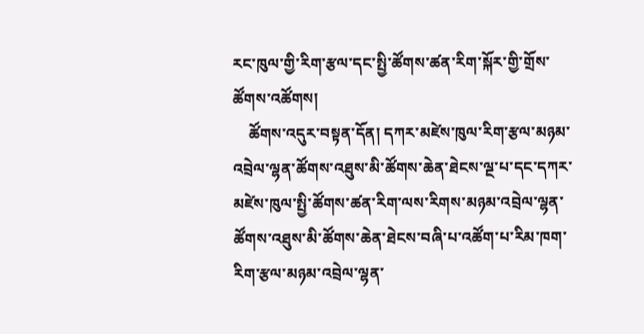རང་ཁུལ་གྱི་རིག་རྩལ་དང་སྤྱི་ཚོགས་ཚན་རིག་སྐོར་གྱི་གྲོས་ཚོགས་འཚོགས།
    ཚོགས་འདུར་བསྟན་དོན། དཀར་མཛེས་ཁུལ་རིག་རྩལ་མཉམ་འབྲེལ་ལྷན་ཚོགས་འཐུས་མི་ཚོགས་ཆེན་ཐེངས་ལྔ་པ་དང་དཀར་མཛེས་ཁུལ་སྤྱི་ཚོགས་ཚན་རིག་ལས་རིགས་མཉམ་འབྲེལ་ལྷན་ཚོགས་འཐུས་མི་ཚོགས་ཆེན་ཐེངས་བཞི་པ་འཚོག་པ་རིམ་ཁག་རིག་རྩལ་མཉམ་འབྲེལ་ལྷན་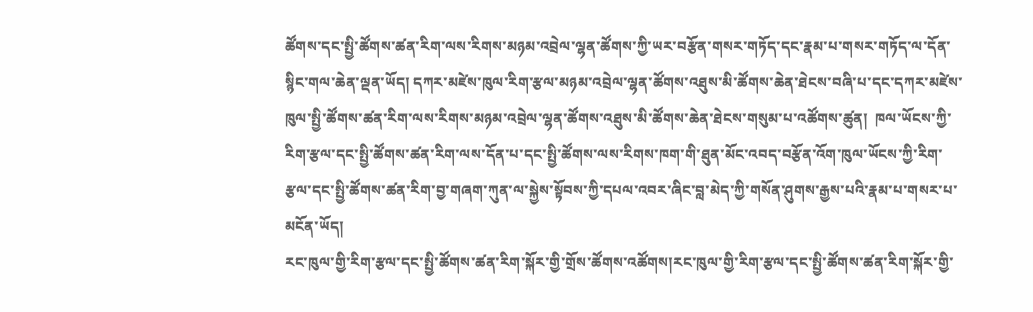ཚོགས་དང་སྤྱི་ཚོགས་ཚན་རིག་ལས་རིགས་མཉམ་འབྲེལ་ལྷན་ཚོགས་ཀྱི་ཡར་བརྩོན་གསར་གཏོད་དང་རྣམ་པ་གསར་གཏོད་ལ་དོན་སྙིང་གལ་ཆེན་ལྡན་ཡོད། དཀར་མཛེས་ཁུལ་རིག་རྩལ་མཉམ་འབྲེལ་ལྷན་ཚོགས་འཐུས་མི་ཚོགས་ཆེན་ཐེངས་བཞི་པ་དང་དཀར་མཛེས་ཁུལ་སྤྱི་ཚོགས་ཚན་རིག་ལས་རིགས་མཉམ་འབྲེལ་ལྷན་ཚོགས་འཐུས་མི་ཚོགས་ཆེན་ཐེངས་གསུམ་པ་འཚོགས་ཚུན།  ཁལ་ཡོངས་ཀྱི་རིག་རྩལ་དང་སྤྱི་ཚོགས་ཚན་རིག་ལས་དོན་པ་དང་སྤྱི་ཚོགས་ལས་རིགས་ཁག་གི་ཐུན་མོང་འབད་བརྩོན་འོག་ཁུལ་ཡོངས་ཀྱི་རིག་རྩལ་དང་སྤྱི་ཚོགས་ཚན་རིག་བྱ་གཞག་ཀུན་ལ་སྐྱེས་སྟོབས་ཀྱི་དཔལ་འབར་ཞིང་བླ་མེད་ཀྱི་གསོན་ཤུགས་རྒྱས་པའི་རྣམ་པ་གསར་པ་མངོན་ཡོད།
རང་ཁུལ་གྱི་རིག་རྩལ་དང་སྤྱི་ཚོགས་ཚན་རིག་སྐོར་གྱི་གྲོས་ཚོགས་འཚོགས།རང་ཁུལ་གྱི་རིག་རྩལ་དང་སྤྱི་ཚོགས་ཚན་རིག་སྐོར་གྱི་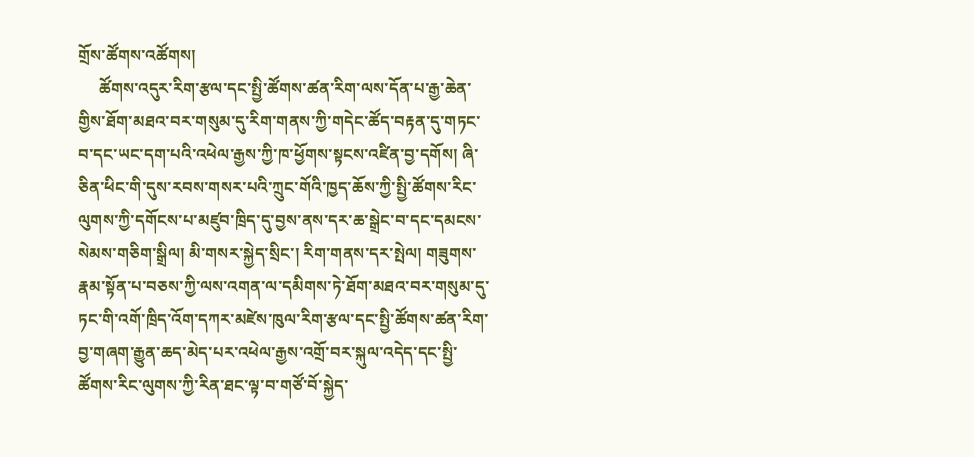གྲོས་ཚོགས་འཚོགས།
     ཚོགས་འདུར་རིག་རྩལ་དང་སྤྱི་ཚོགས་ཚན་རིག་ལས་དོན་པ་རྒྱ་ཆེན་གྱིས་ཐོག་མཐའ་བར་གསུམ་དུ་རིག་གནས་ཀྱི་གདེང་ཚོད་བརྟན་དུ་གཏང་བ་དང་ཡང་དག་པའི་འཕེལ་རྒྱས་ཀྱི་ཁ་ཕྱོགས་སྟངས་འཛིན་བྱ་དགོས། ཞི་ཅིན་ཕིང་གི་དུས་རབས་གསར་པའི་ཀྲུང་གོའི་ཁྱད་ཆོས་ཀྱི་སྤྱི་ཚོགས་རིང་ལུགས་ཀྱི་དགོངས་པ་མཛུབ་ཁྲིད་དུ་བྱས་ནས་དར་ཆ་སྒྲེང་བ་དང་དམངས་སེམས་གཅིག་སྒྲིལ། མི་གསར་སྐྱེད་སྲིང་། རིག་གནས་དར་སྤེལ། གཟུགས་རྣམ་སྟོན་པ་བཅས་ཀྱི་ལས་འགན་ལ་དམིགས་ཏེ་ཐོག་མཐའ་བར་གསུམ་དུ་ཏང་གི་འགོ་ཁྲིད་འོག་དཀར་མཛེས་ཁུལ་རིག་རྩལ་དང་སྤྱི་ཚོགས་ཚན་རིག་བྱ་གཞག་རྒྱུན་ཆད་མེད་པར་འཕེལ་རྒྱས་འགྲོ་བར་སྐུལ་འདེད་དང་སྤྱི་ཚོགས་རིང་ལུགས་ཀྱི་རིན་ཐང་ལྟ་བ་གཙོ་བོ་སྐྱེད་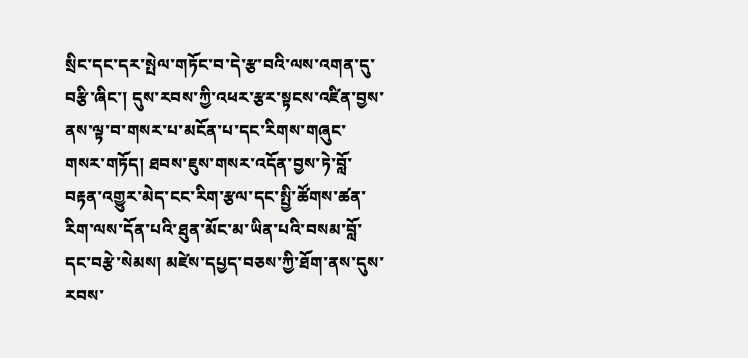སྲིང་དང་དར་སྤེལ་གཏོང་བ་དེ་རྩ་བའི་ལས་འགན་དུ་བརྩི་ཞིང་། དུས་རབས་ཀྱི་འཕར་རྩར་སྟངས་འཛིན་བྱས་ནས་ལྟ་བ་གསར་པ་མངོན་པ་དང་རིགས་གཞུང་གསར་གཏོད། ཐབས་ཇུས་གསར་འདོན་བྱས་ཏེ་བློ་བརྟན་འགྱུར་མེད་ངང་རིག་རྩལ་དང་སྤྱི་ཚོགས་ཚན་རིག་ལས་དོན་པའི་ཐུན་མོང་མ་ཡིན་པའི་བསམ་བློ་དང་བརྩེ་སེམས། མཛེས་དཔྱད་བཅས་ཀྱི་ཐོག་ནས་དུས་རབས་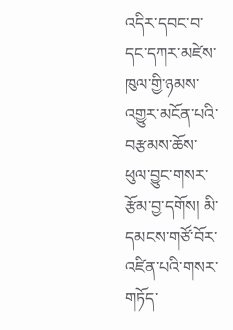འདིར་དབང་བ་དང་དཀར་མཛེས་ཁུལ་གྱི་ཉམས་འགྱུར་མངོན་པའི་བརྩམས་ཆོས་ཕུལ་བྱུང་གསར་རྩོམ་བྱ་དགོས། མི་དམངས་གཙོ་བོར་འཛིན་པའི་གསར་གཏོད་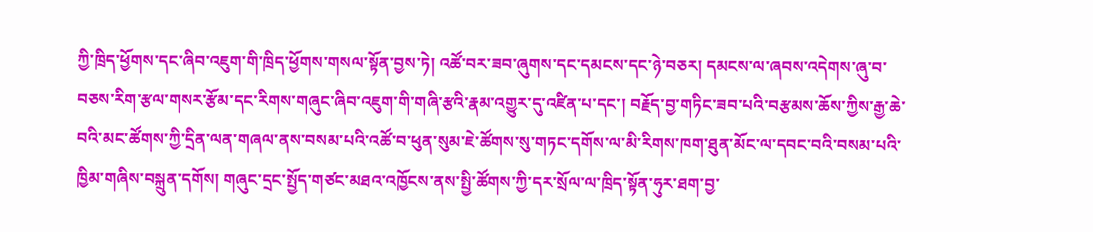ཀྱི་ཁྲིད་ཕྱོགས་དང་ཞིབ་འཇུག་གི་ཁྲིད་ཕྱོགས་གསལ་སྟོན་བྱས་ཏེ། འཚོ་བར་ཟབ་ཞུགས་དང་དམངས་དང་ཉེ་བཅར། དམངས་ལ་ཞབས་འདེགས་ཞུ་བ་བཅས་རིག་རྩལ་གསར་རྩོམ་དང་རིགས་གཞུང་ཞིབ་འཇུག་གི་གཞི་རྩའི་རྣམ་འགྱུར་དུ་འཛིན་པ་དང་། བརྗོད་བྱ་གཏིང་ཟབ་པའི་བརྩམས་ཆོས་ཀྱིས་རྒྱ་ཆེ་བའི་མང་ཚོགས་ཀྱི་དྲིན་ལན་གཞལ་ནས་བསམ་པའི་འཚོ་བ་ཕུན་སུམ་ཇེ་ཚོགས་སུ་གཏང་དགོས་ལ་མི་རིགས་ཁག་ཐུན་མོང་ལ་དབང་བའི་བསམ་པའི་ཁྱིམ་གཞིས་བསྐྲུན་དགོས། གཞུང་དྲང་སྤྱོད་གཙང་མཐའ་འཁྱོངས་ནས་སྤྱི་ཚོགས་ཀྱི་དར་སྲོལ་ལ་ཁྲིད་སྟོན་ཧུར་ཐག་བྱ་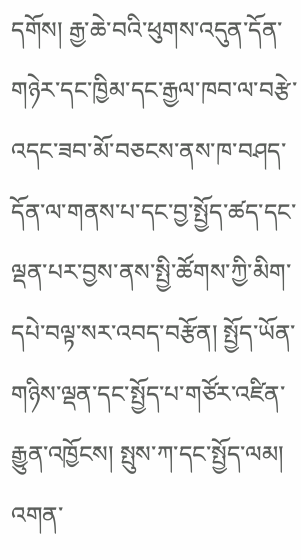དགོས། རྒྱ་ཆེ་བའི་ཕུགས་འདུན་དོན་གཉེར་དང་ཁྱིམ་དང་རྒྱལ་ཁབ་ལ་བརྩེ་འདང་ཟབ་མོ་བཅངས་ནས་ཁ་བཤད་དོན་ལ་གནས་པ་དང་བྱ་སྤྱོད་ཚད་དང་ལྡན་པར་བྱས་ནས་སྤྱི་ཚོགས་ཀྱི་མིག་དཔེ་བལྟ་སར་འབད་བརྩོན། སྤྱོད་ཡོན་གཉིས་ལྡན་དང་སྤྱོད་པ་གཙོར་འཛིན་རྒྱུན་འཁྱོངས། སྤུས་ཀ་དང་སྤྱོད་ལམ།  འགན་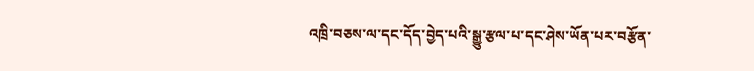འཁྲི་བཅས་ལ་དང་དོད་བྱེད་པའི་སྒྱུ་རྩལ་པ་དང་ཤེས་ཡོན་པར་བརྩོན་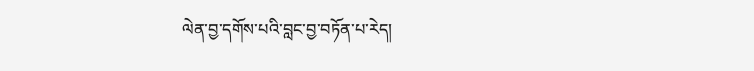ལེན་བྱ་དགོས་པའི་བླང་བྱ་བཏོན་པ་རེད།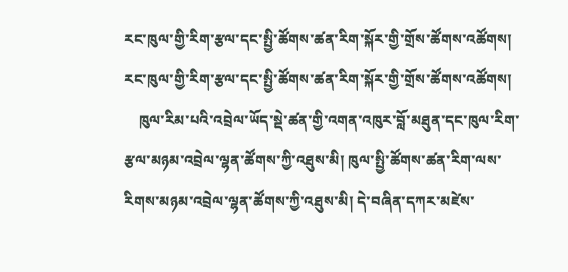རང་ཁུལ་གྱི་རིག་རྩལ་དང་སྤྱི་ཚོགས་ཚན་རིག་སྐོར་གྱི་གྲོས་ཚོགས་འཚོགས།
རང་ཁུལ་གྱི་རིག་རྩལ་དང་སྤྱི་ཚོགས་ཚན་རིག་སྐོར་གྱི་གྲོས་ཚོགས་འཚོགས།
    ཁུལ་རིམ་པའི་འབྲེལ་ཡོད་སྡེ་ཚན་གྱི་འགན་འཁུར་བློ་མཐུན་དང་ཁུལ་རིག་རྩལ་མཉམ་འབྲེལ་ལྷན་ཚོགས་ཀྱི་འཐུས་མི། ཁུལ་སྤྱི་ཚོགས་ཚན་རིག་ལས་རིགས་མཉམ་འབྲེལ་ལྷན་ཚོགས་ཀྱི་འཐུས་མི། དེ་བཞིན་དཀར་མཛེས་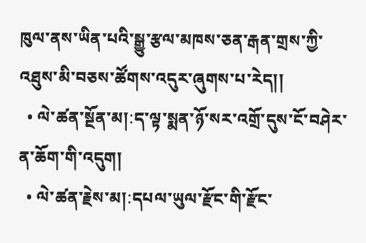ཁུལ་ནས་ཡིན་པའི་སྒྱུ་རྩལ་མཁས་ཅན་རྒན་གྲས་ཀྱི་འཐུས་མི་བཅས་ཚོགས་འདུར་ཞུགས་པ་རེད།།
  • ལེ་ཚན་སྔོན་མ།:ད་ལྟ་སྨན་ཉོ་སར་འགྲོ་དུས་ངོ་བཤེར་ན་ཆོག་གི་འདུག།
  • ལེ་ཚན་རྗེས་མ།:དཔལ་ཡུལ་རྫོང་གི་རྫོང་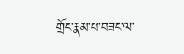གྲོང་རྣམ་པ་བཟང་ལ་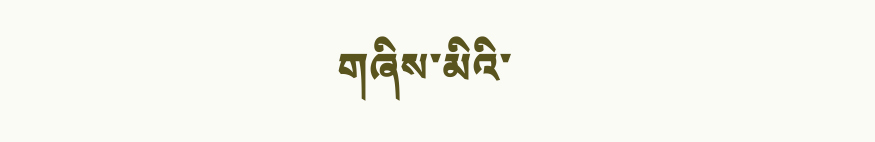གཞིས་མིའི་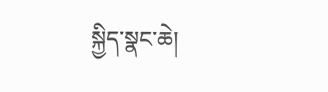སྐྱིད་སྣང་ཆེ།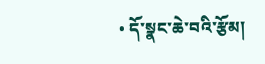• དོ་སྣང་ཆེ་བའི་རྩོམ།